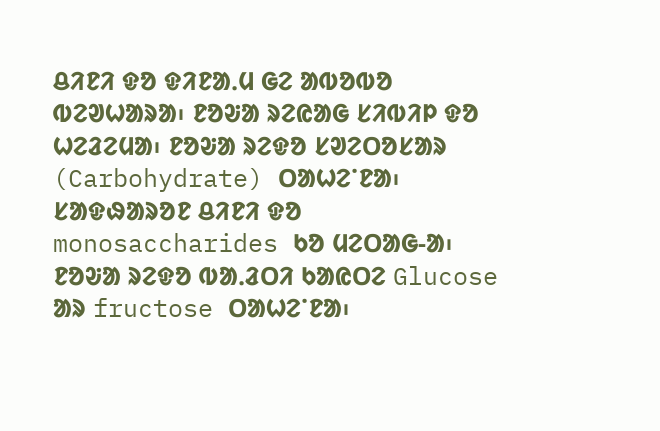ᱪᱤᱱᱤ ᱫᱚ ᱫᱤᱱᱟᱹᱢ ᱜᱮ ᱟᱵᱚᱵᱚ ᱵᱮᱣᱦᱟᱨᱟ᱾ ᱱᱚᱶᱟ ᱨᱮᱭᱟᱜ ᱥᱤᱵᱤᱞ ᱫᱚ ᱦᱮᱲᱮᱢᱟ᱾ ᱱᱚᱶᱟ ᱨᱮᱫᱚ ᱥᱣᱮᱛᱚᱥᱟᱨ (Carbohydrate) ᱛᱟᱦᱮᱸᱱᱟ᱾ ᱥᱟᱫᱷᱟᱨᱚᱱ ᱪᱤᱱᱤ ᱫᱚ monosaccharides ᱠᱚ ᱢᱮᱛᱟᱜ-ᱟ᱾ ᱱᱚᱶᱟ ᱨᱮᱫᱚ ᱵᱟᱹᱲᱛᱤ ᱠᱟᱭᱛᱮ Glucose ᱟᱨ fructose ᱛᱟᱦᱮᱸᱱᱟ᱾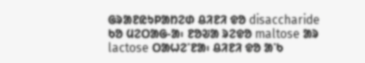ᱜᱨᱟᱱᱭᱩᱞᱟᱴᱮᱰ ᱪᱤᱱᱤ ᱫᱚ disaccharide ᱠᱚ ᱢᱮᱛᱟᱜ-ᱟ᱾ ᱱᱚᱶᱟ ᱨᱮᱫᱚ maltose ᱟᱨ lactose ᱛᱟᱦᱮᱸᱱᱟ᱾ ᱪᱤᱱᱤ ᱫᱚ ᱟᱸᱠ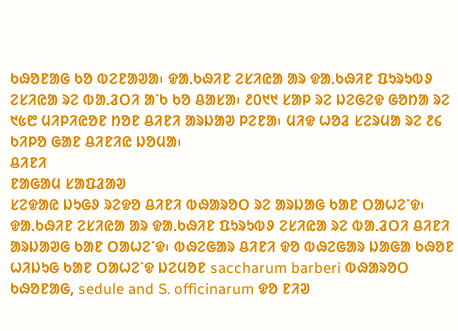ᱠᱷᱚᱱᱟᱜ ᱠᱚ ᱵᱮᱱᱟᱣᱟ᱾ ᱫᱟᱹᱠᱷᱤᱱ ᱮᱥᱤᱭᱟ ᱟᱨ ᱫᱟᱹᱠᱷᱤᱱ ᱯᱩᱨᱩᱵᱽ ᱮᱥᱤᱭᱟ ᱨᱮ ᱵᱟᱹᱲᱛᱤ ᱟᱸᱠ ᱠᱚ ᱪᱟᱥᱟ᱾ ᱒᱐᱑᱑ ᱥᱟᱞ ᱨᱮ ᱡᱮᱜᱮᱫ ᱜᱚᱴᱟ ᱨᱮ ᱑᱕᱘ ᱢᱤᱞᱤᱭᱚᱱ ᱴᱚᱱ ᱪᱤᱱᱤ ᱟᱨᱡᱟᱣ ᱞᱮᱱᱟ᱾ ᱢᱤᱫ ᱦᱚᱲ ᱥᱮᱨᱢᱟ ᱨᱮ ᱒᱔ ᱠᱤᱞᱚ ᱜᱟᱱ ᱪᱤᱱᱤᱭ ᱡᱚᱢᱟ᱾
ᱪᱤᱱᱤ
ᱱᱟᱜᱟᱢ ᱥᱟᱯᱲᱟᱣ
ᱥᱮᱫᱟᱭ ᱡᱩᱜᱽ ᱨᱮᱫᱚ ᱪᱤᱱᱤ ᱵᱷᱟᱨᱚᱛ ᱨᱮ ᱟᱨᱡᱟᱜ ᱠᱟᱱ ᱛᱟᱦᱮᱸᱫ᱾ ᱫᱟᱹᱠᱷᱤᱱ ᱮᱥᱤᱭᱟ ᱟᱨ ᱫᱟᱹᱠᱷᱤᱱ ᱯᱩᱨᱩᱵᱽ ᱮᱥᱤᱭᱟ ᱨᱮ ᱵᱟᱹᱲᱛᱤ ᱪᱤᱱᱤ ᱟᱨᱡᱟᱣᱜ ᱠᱟᱱ ᱛᱟᱦᱮᱸᱫ᱾ ᱵᱷᱮᱜᱟᱨ ᱪᱤᱱᱤ ᱫᱚ ᱵᱷᱮᱜᱟᱨ ᱡᱟᱜᱟ ᱠᱷᱚᱱ ᱦᱤᱡᱩᱜ ᱠᱟᱱ ᱛᱟᱦᱮᱸᱫ ᱡᱮᱢᱚᱱ saccharum barberi ᱵᱷᱟᱨᱚᱛ ᱠᱷᱚᱱᱟᱜ, sedule and S. officinarum ᱫᱚ ᱱᱤᱣ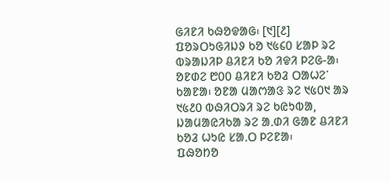ᱜᱤᱱᱤ ᱠᱷᱚᱫᱟᱜ᱾ [᱑][᱒] ᱯᱚᱨᱛᱩᱜᱤᱡᱽ ᱠᱚ ᱑᱕᱔᱐ ᱥᱟᱞ ᱨᱮ ᱵᱨᱟᱡᱤᱞ ᱪᱤᱱᱤ ᱠᱚ ᱤᱫᱤ ᱞᱮᱜ-ᱟ᱾ ᱚᱱᱰᱮ ᱘᱐᱐ ᱪᱤᱱᱤ ᱠᱚᱲ ᱛᱟᱦᱮᱸ ᱠᱟᱱᱟ᱾ ᱚᱱᱟ ᱢᱟᱬᱟᱝ ᱨᱮ ᱑᱕᱐᱑ ᱟᱨ ᱑᱕᱒᱐ ᱵᱷᱤᱛᱨᱤ ᱨᱮ ᱠᱭᱩᱵᱟ, ᱡᱟᱢᱟᱭᱤᱠᱟ ᱨᱮ ᱟᱹᱰᱤ ᱜᱟᱱ ᱪᱤᱱᱤ ᱠᱚᱲ ᱦᱩᱭ ᱥᱟᱹᱛ ᱞᱮᱱᱟ᱾
ᱯᱷᱚᱴᱚ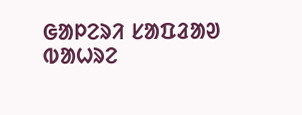ᱜᱟᱞᱮᱨᱤ ᱥᱟᱯᱲᱟᱣ
ᱵᱟᱦᱨᱮ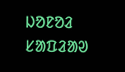ᱡᱚᱱᱚᱲ ᱥᱟᱯᱲᱟᱣ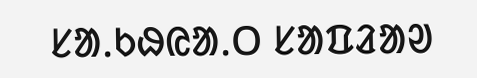ᱥᱟᱹᱠᱷᱭᱟᱹᱛ ᱥᱟᱯᱲᱟᱣ